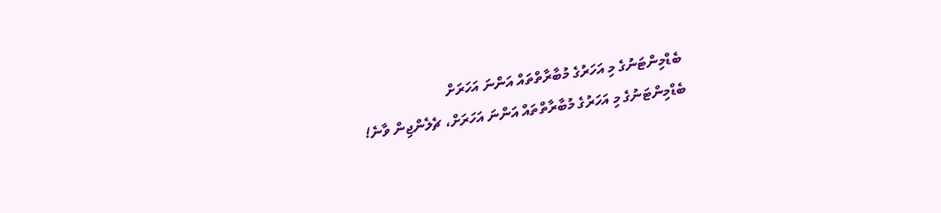ބެޑްމިންޓަނުގެ މި އަހަރުގެ މުބާރާތްތައް އަންނަ އަހަރަށް
ބެޑްމިންޓަނުގެ މި އަހަރުގެ މުބާރާތްތައް އަންނަ އަހަރަށް، ޗެލެންޖިން ވާނެ!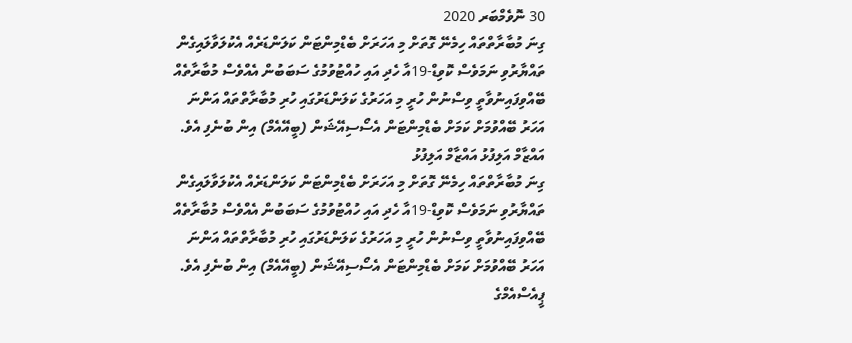30 ނޮވެމްބަރ 2020
ގިނަ މުބާރާތްތައް ހިމެނޭ ގޮތަށް މި އަހަރަށް ބެޑްމިންޓަން ކަލަންޑަރެއް އެކުލަވާލައިގެން ތައްޔާރުވި ނަމަވެސް ކޮވިޑް-19އާ ހެދި އައި ހުއްޓުވުމުގެ ސަބަބުން އެއްވެސް މުބާރާތެއް ބޭއްވިފައިނުވާތީ ވިސްނުން ހުރީ މި އަހަރުގެ ކަލަންޑަރުގައި ހުރި މުބާރާތްތައް އަންނަ އަހަރު ބޭއްވުމަށް ކަމަށް ބެޑްމިންޓަން އެސޯސިއޭޝަން (ބީއޭއެމް) އިން ބުނެފި އެވެ.
އައްޒާމް އަލިފުޅު އައްޒާމް އަލިފުޅު
ގިނަ މުބާރާތްތައް ހިމެނޭ ގޮތަށް މި އަހަރަށް ބެޑްމިންޓަން ކަލަންޑަރެއް އެކުލަވާލައިގެން ތައްޔާރުވި ނަމަވެސް ކޮވިޑް-19އާ ހެދި އައި ހުއްޓުވުމުގެ ސަބަބުން އެއްވެސް މުބާރާތެއް ބޭއްވިފައިނުވާތީ ވިސްނުން ހުރީ މި އަހަރުގެ ކަލަންޑަރުގައި ހުރި މުބާރާތްތައް އަންނަ އަހަރު ބޭއްވުމަށް ކަމަށް ބެޑްމިންޓަން އެސޯސިއޭޝަން (ބީއޭއެމް) އިން ބުނެފި އެވެ.
ޕީއެސްއެމްގެ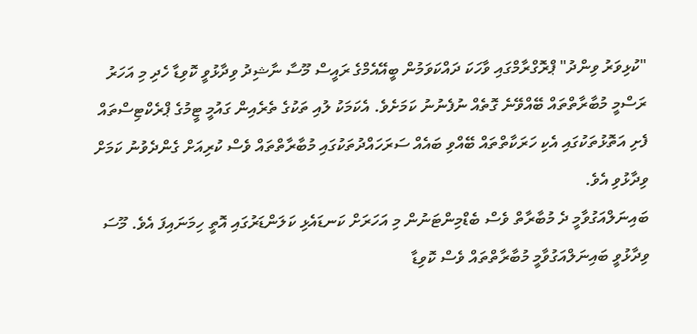"ކުޅިވަރު ވިންދު" ޕްރޮގްރާމްގައި ވާހަކަ ދައްކަވަމުން ބީއޭއެމްގެ ރައީސް މޫސާ ނާޝިދު ވިދާޅުވީ ކޮވިޑާ ހެދި މި އަހަރު ރަސްމީ މުބާރާތްތައް ބޭއްވޭނެ ގޮތެއް ނުފެނުނު ކަމަށެވެ. އެކަމަކު ލުއި ތަކުގެ ތެރެއިން ގައުމީ ޓީމުގެ ޕްރެކްޓިސްތައް ފެށި އަތޮޅުތަކުގައި އެކި ހަރަކާތްތައް ބޭއްވި ބައެއް ސަރަހައްދުތަކުގައި މުބާރާތްތައް ވެސް ކުރިއަށް ގެންދެވުނު ކަމަށް ވިދާޅުވި އެވެ.
ބައިނަލްއަގުވާމީ ދެ މުބާރާތް ވެސް ބެޑްމިންޓަނުން މި އަހަރަށް ކަނޑައެޅި ކަލަންޑަރުގައި އޮތީ ހިމަނައިފަ އެވެ. މޫސަ ވިދާޅުވީ ބައިނަލްއަގުވާމީ މުބާރާތްތައް ވެސް ކޮވިޑާ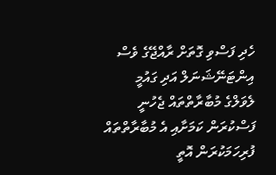ހެދި ފަސްވި ގޮތަށް ރާއްޖޭގެ ވެސް އިންޓަނޭޝަނަލް އަދި ގައުމީ ލެވަލްގެ މުބާރާތްތައް ޖެހުނީ ފަސްކުރަން ކަމަށާއި އެ މުބާރާތްތައް ފުރިހަމަކުރަން އޮތީ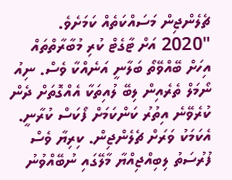ޗެލެންޖިން މަސައްކަތެއް ކަމަށެވެ.
"2020 އަށް ޓާގެޓް ކުރި މުބާރާތްތައް އިހަށް ބޭއްވޭތޯ ބަލާނީ އަނެއްކާ ވެސް. ނިއު ނޯމަލް ތެރެއިން ލިބޭ ލުއިތަކާ އެއްގޮތަށް ދެން ކުރެވޭނެ އިތުރު ކަންކަމަށް ފޯކަސް ކުރާނީ. އެކަމަކު ވަރަށް ޗެލެންޖިން. ކިރިޔާ ވެސް ފުރުސަތު ލިބިއްޖިއްޔާ މާލޭގައި ނުބޭއްވުނު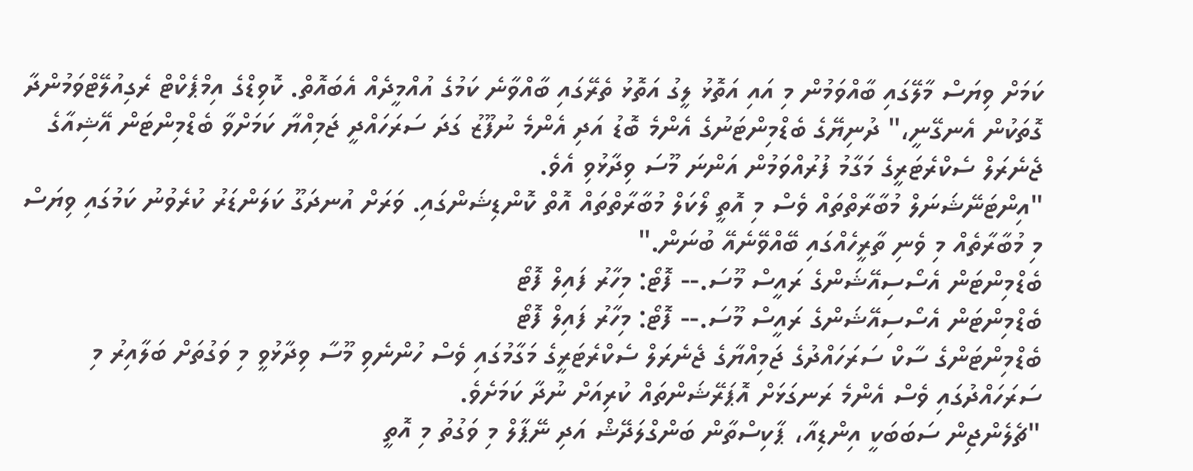ކަމަށް ވިޔަސް މާލޭގައި ބާއްވަމުން މި އައި އަތޮޅު ލީގު އަތޮޅު ތެރޭގައި ބާއްވާނެ ކަމުގެ އުއްމީދެއް އެބައޮތް. ކޮވިޑްގެ އިމްޕެކްޓް ރެގިއުލޭޓްވަމުންދާ ގޮތަކުން އެނގޭނީ،" ދުނިޔޭގެ ބެޑްމިންޓަނުގެ އެންމެ ބޮޑު އަދި އެންމެ ނުފޫޒު ގަދަ ސަރަހައްދީ ޖަމިއްޔާ ކަމަށްވާ ބެޑްމިންޓަން އޭޝިއާގެ ޖެނެރަލް ސެކްރެޓަރީގެ މަގާމު ފުރުއްވަމުން އަންނަ މޫސަ ވިދާޅުވި އެވެ.
"އިންޓަނޭޝަނަލް މުބާރާތްތައް ވެސް މި އޮތީ ލޯކަލް މުބާރާތްތައް އޮތް ކޮންޑިޝަންގައި. ވަރަށް އުނދަގޫ ކަލަންޑަރު ކުރެވުނު ކަމުގައި ވިޔަސް މި މުބާރާތެއް މި ވެނި ތާރީހެއްގައި ބޭއްވޭނެއޭ ބުނަން."
ބެޑްމިންޓަން އެސޯސިއޭޝަންގެ ރައީސް މޫސަ.-- ފޮޓޯ: މިހާރު ފައިލް ފޮޓޯ
ބެޑްމިންޓަން އެސޯސިއޭޝަންގެ ރައީސް މޫސަ.-- ފޮޓޯ: މިހާރު ފައިލް ފޮޓޯ
ބެޑްމިންޓަންގެ ސާކް ސަރަހައްދުގެ ޖަމިއްޔާގެ ޖެނެރަލް ސެކްރެޓަރީގެ މަގާމުގައި ވެސް ހުންނެވި މޫސާ ވިދާޅުވީ މި ވަގުތަށް ބަލާއިރު މި ސަރަހައްދުގައި ވެސް އެންމެ ރަނގަޅަށް އޮޕަރޭޝަންތައް ކުރިއަށް ނުދާ ކަމަށެވެ.
"ޗެލެންޖިން ސަބަބަކީ އިންޑިއާ، ޕާކިސްތާން ބަންގްލަދޭޝް އަދި ނޭޕާލް މި ވަގުތު މި އޮތީ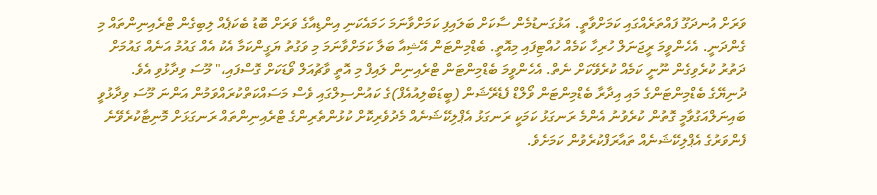ވަރަށް އުނދަގޫ ފައްތަރެއްގައި ކަމަށްވާތީ. އަޅުގަނޑުމެން ސާކަށް ބަލައިފި ކަމަށްވާނަމަ ހަމައެކަނި އިންޑިއާގެ ވަރަށް ބޮޑު ބެކަޕެއް ލިބިގެން ޓްރެއިނިންތައް މި ގެންދަނީ. އެހެންވީމަ ރީޖަނަލް ހުރިހާ ކަމެއް ހުއްޓިފައި މިއޮތީ. ބެޑްމިންޓަން އޭޝިއާ ބަލާ ކަމަށްވާނަމަ މި ވަގުތު ޔަގީންކަމާ އެކު އެއް ގައުމު އަނެއް ގައުމަށް ދަތުރު ކުރެވިގެން ނޫނީ ކަމެއް ކުރެވޭކަށް ނެތް. އެހެންވީމަ ބެޑްމިންޓަން ޓްރެއިނިން ލައިފް މި އޮތީ ވާޗުއަލް ވޯޑަކަށް ގޮސްފައި،" މޫސަ ވިދާޅުވި އެވެ.
ދުނިޔޭގެ ބެޑްމިންޓަންގެ މައި އިދާރާ ބެޑްމިންޓަން ވޯލްޑް ފެޑެރޭޝަން (ބީޑަބްލިއުއެފް)ގެ ކައުންސިލްގައި ވެސް މަސައްކަތްކުރައްވަމުން އަންނަ މޫސަ ވިދާޅުވީ ބައިނަލްއަގުވާމީ ގޮތުން ކުރެވުނު އެންމެ ރަނގަޅު ކަމަކީ ރަނގަޅު އެޕްލިކޭޝަނެއް މެދުވެރިކޮށް ކުޅުންތެރިންގެ ޓްރެއިނިންތައް ރަނގަޅަށް މޮނިޓާކުރެވޭނެ ފެންވަރުގެ އެޕްލިކޭޝަނެއް ތައާރަފްކުރެވުން ކަމަށެވެ.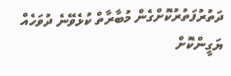ދަތުރުފަތުރުކޮށްގެން މުބާރާތް ކުޅެވޭނެ ދުވަހެއް ޔަގީންކޮށް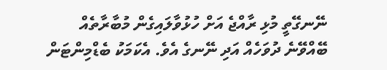ނޭނގޭތީ މުޅި ރާއްޖެ އަށް ހުޅުވާލައިގެން މުބާރާތެއް ބޭއްވޭނެ ދުވަހެއް އަދި ނޭނގެ އެވެ. އެކަމަކު ބެޑްމިންޓަން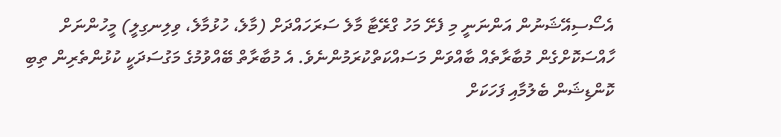އެސޯސިއޭޝަނުން އަންނަނީ މި ފެށޭ މަހު ގްރޭޓާ މާލެ ސަރަހައްދަށް (މާލެ، ހުޅުމާލެ، ވިލިނގިލީ) މީހުންނަށް ހާއްސަކޮށްގެން މުބާރާތެއް ބާއްވަން މަސައްކަތްކުރަމުންނެވެ. އެ މުބާރާތް ބޭއްވުމުގެ މަގުސަދަކީ ކުޅުންތެރިން ތިބި ކޮންޑިޝަން ބެލުމާއި ފަހަކަށް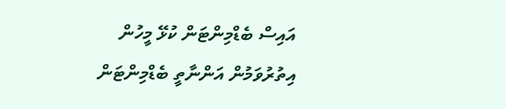އައިސް ބެޑްމިންޓަން ކުޅޭ މީހުން އިތުރުވަމުން އަންނާތީ ބެޑްމިންޓަން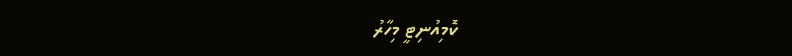ކޮމިއުނިޓީ މިހާރު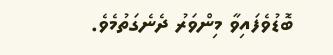ބޮޑުވެފައިވާ މިންވަރު ދެނެގަތުމެވެ.